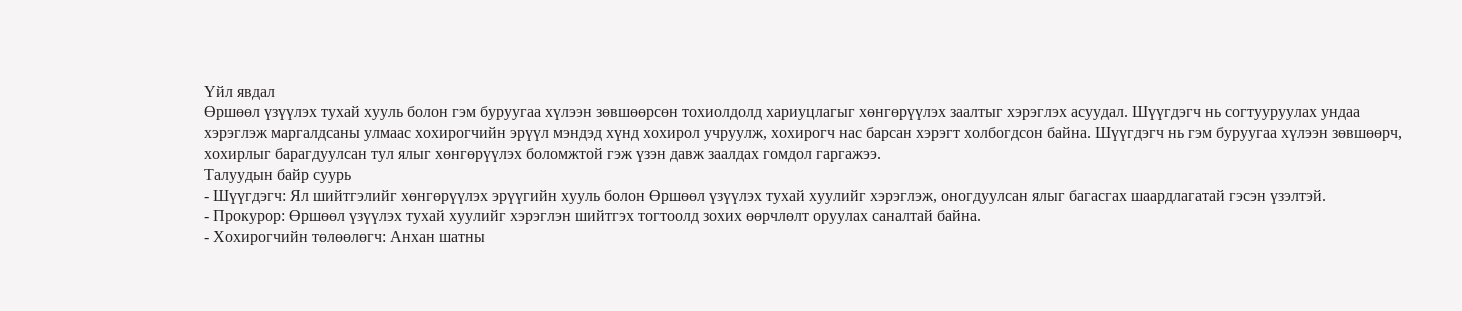Үйл явдал
Өршөөл үзүүлэх тухай хууль болон гэм буруугаа хүлээн зөвшөөрсөн тохиолдолд хариуцлагыг хөнгөрүүлэх заалтыг хэрэглэх асуудал. Шүүгдэгч нь согтууруулах ундаа хэрэглэж маргалдсаны улмаас хохирогчийн эрүүл мэндэд хүнд хохирол учруулж, хохирогч нас барсан хэрэгт холбогдсон байна. Шүүгдэгч нь гэм буруугаа хүлээн зөвшөөрч, хохирлыг барагдуулсан тул ялыг хөнгөрүүлэх боломжтой гэж үзэн давж заалдах гомдол гаргажээ.
Талуудын байр суурь
- Шүүгдэгч: Ял шийтгэлийг хөнгөрүүлэх эрүүгийн хууль болон Өршөөл үзүүлэх тухай хуулийг хэрэглэж, оногдуулсан ялыг багасгах шаардлагатай гэсэн үзэлтэй.
- Прокурор: Өршөөл үзүүлэх тухай хуулийг хэрэглэн шийтгэх тогтоолд зохих өөрчлөлт оруулах саналтай байна.
- Хохирогчийн төлөөлөгч: Анхан шатны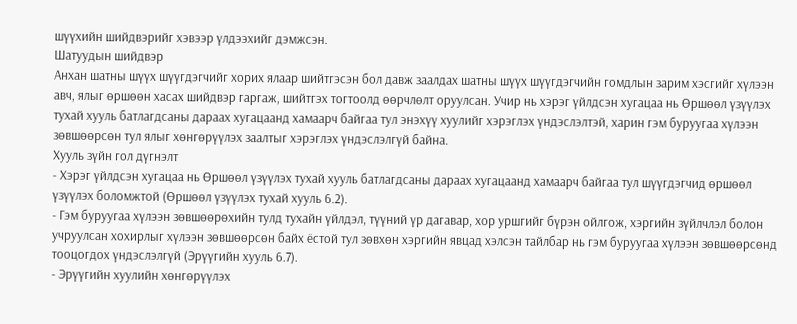шүүхийн шийдвэрийг хэвээр үлдээхийг дэмжсэн.
Шатуудын шийдвэр
Анхан шатны шүүх шүүгдэгчийг хорих ялаар шийтгэсэн бол давж заалдах шатны шүүх шүүгдэгчийн гомдлын зарим хэсгийг хүлээн авч, ялыг өршөөн хасах шийдвэр гаргаж, шийтгэх тогтоолд өөрчлөлт оруулсан. Учир нь хэрэг үйлдсэн хугацаа нь Өршөөл үзүүлэх тухай хууль батлагдсаны дараах хугацаанд хамаарч байгаа тул энэхүү хуулийг хэрэглэх үндэслэлтэй, харин гэм буруугаа хүлээн зөвшөөрсөн тул ялыг хөнгөрүүлэх заалтыг хэрэглэх үндэслэлгүй байна.
Хууль зүйн гол дүгнэлт
- Хэрэг үйлдсэн хугацаа нь Өршөөл үзүүлэх тухай хууль батлагдсаны дараах хугацаанд хамаарч байгаа тул шүүгдэгчид өршөөл үзүүлэх боломжтой (Өршөөл үзүүлэх тухай хууль 6.2).
- Гэм буруугаа хүлээн зөвшөөрөхийн тулд тухайн үйлдэл, түүний үр дагавар, хор уршгийг бүрэн ойлгож, хэргийн зүйлчлэл болон учруулсан хохирлыг хүлээн зөвшөөрсөн байх ёстой тул зөвхөн хэргийн явцад хэлсэн тайлбар нь гэм буруугаа хүлээн зөвшөөрсөнд тооцогдох үндэслэлгүй (Эрүүгийн хууль 6.7).
- Эрүүгийн хуулийн хөнгөрүүлэх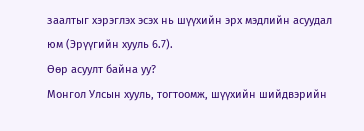заалтыг хэрэглэх эсэх нь шүүхийн эрх мэдлийн асуудал юм (Эрүүгийн хууль 6.7).
Өөр асуулт байна уу?
Монгол Улсын хууль, тогтоомж, шүүхийн шийдвэрийн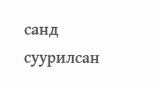санд суурилсан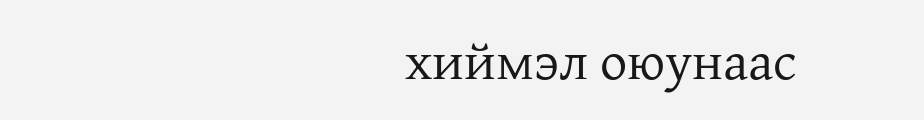хиймэл оюунаас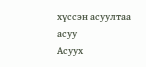хүссэн асуултаа асуу
Асуух